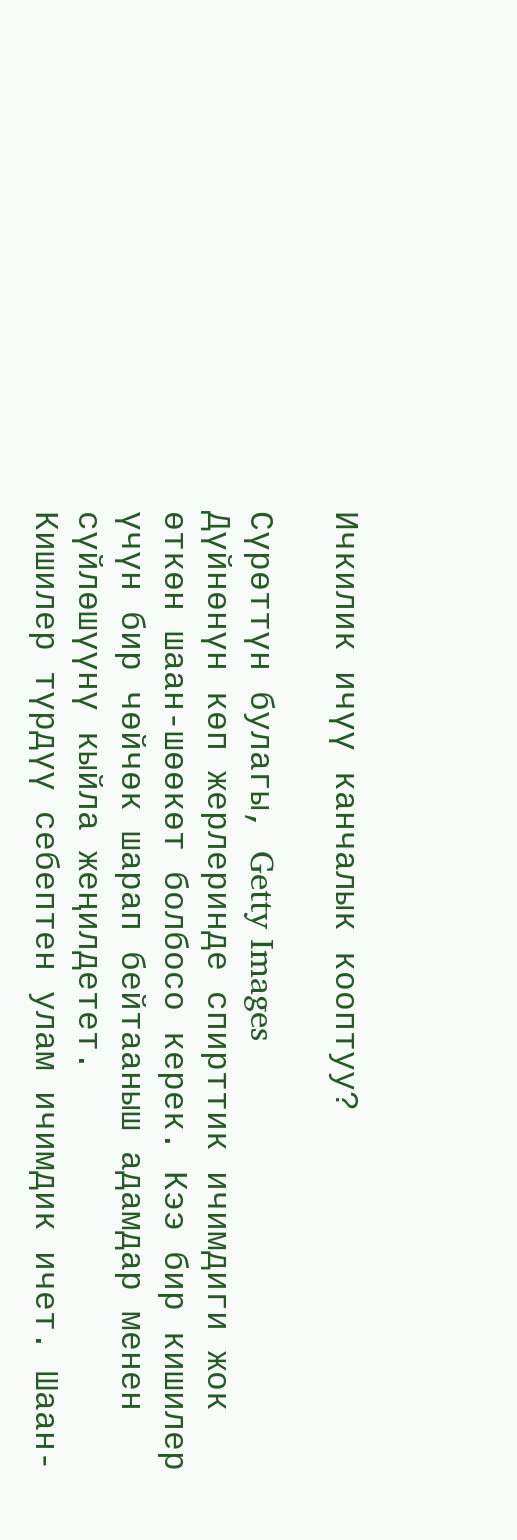Ичкилик ичүү канчалык кооптуу?

Сүрөттүн булагы, Getty Images
Дүйнөнүн көп жерлеринде спирттик ичимдиги жок өткөн шаан-шөөкөт болбосо керек. Кээ бир кишилер үчүн бир чөйчөк шарап бейтааныш адамдар менен сүйлөшүүнү кыйла жеңилдетет.
Кишилер түрдүү себептен улам ичимдик ичет. Шаан-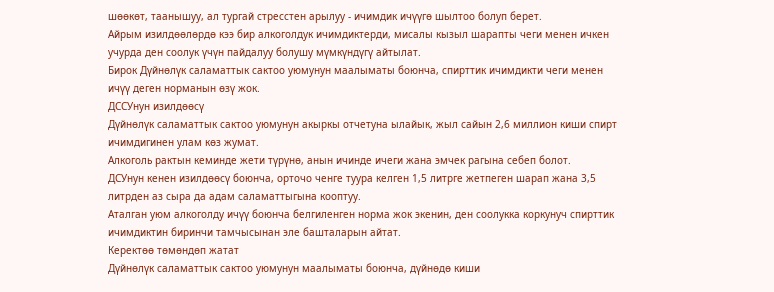шөөкөт, таанышуу, ал тургай стресстен арылуу - ичимдик ичүүгө шылтоо болуп берет.
Айрым изилдөөлөрдө кээ бир алкоголдук ичимдиктерди, мисалы кызыл шарапты чеги менен ичкен учурда ден соолук үчүн пайдалуу болушу мүмкүндүгү айтылат.
Бирок Дүйнөлүк саламаттык сактоо уюмунун маалыматы боюнча, спирттик ичимдикти чеги менен ичүү деген норманын өзү жок.
ДССУнун изилдөөсү
Дүйнөлүк саламаттык сактоо уюмунун акыркы отчетуна ылайык, жыл сайын 2,6 миллион киши спирт ичимдигинен улам көз жумат.
Алкоголь рактын кеминде жети түрүнө, анын ичинде ичеги жана эмчек рагына себеп болот.
ДСУнун кенен изилдөөсү боюнча, орточо ченге туура келген 1,5 литрге жетпеген шарап жана 3,5 литрден аз сыра да адам саламаттыгына кооптуу.
Аталган уюм алкоголду ичүү боюнча белгиленген норма жок экенин, ден соолукка коркунуч спирттик ичимдиктин биринчи тамчысынан эле башталарын айтат.
Керектөө төмөндөп жатат
Дүйнөлүк саламаттык сактоо уюмунун маалыматы боюнча, дүйнөдө киши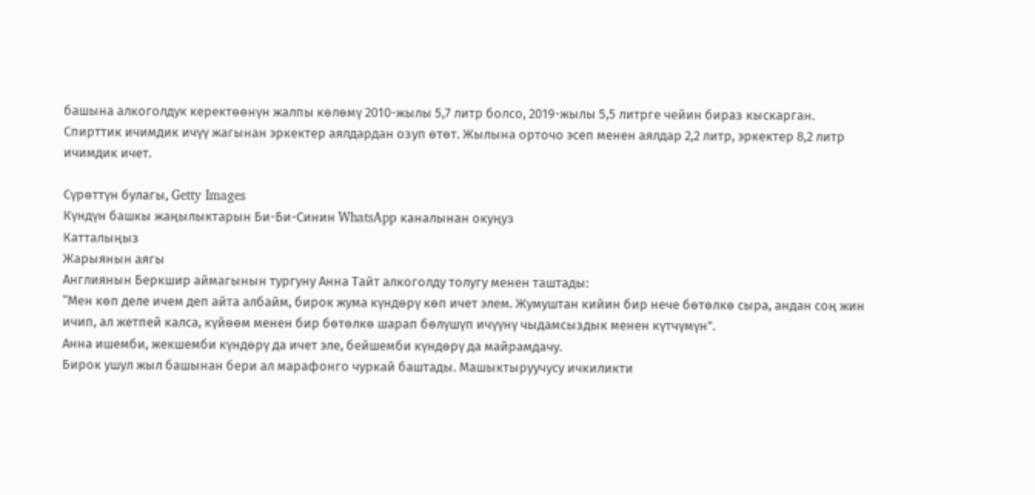башына алкоголдук керектөөнүн жалпы көлөмү 2010-жылы 5,7 литр болсо, 2019-жылы 5,5 литрге чейин бираз кыскарган.
Спирттик ичимдик ичүү жагынан эркектер аялдардан озуп өтөт. Жылына орточо эсеп менен аялдар 2,2 литр, эркектер 8,2 литр ичимдик ичет.

Сүрөттүн булагы, Getty Images
Күндүн башкы жаңылыктарын Би-Би-Синин WhatsApp каналынан окуңуз
Катталыңыз
Жарыянын аягы
Англиянын Беркшир аймагынын тургуну Анна Тайт алкоголду толугу менен таштады:
“Мен көп деле ичем деп айта албайм, бирок жума күндөрү көп ичет элем. Жумуштан кийин бир нече бөтөлкө сыра, андан соң жин ичип, ал жетпей калса, күйөөм менен бир бөтөлкө шарап бөлүшүп ичүүнү чыдамсыздык менен күтчүмүн".
Анна ишемби, жекшемби күндөрү да ичет эле, бейшемби күндөрү да майрамдачу.
Бирок ушул жыл башынан бери ал марафонго чуркай баштады. Машыктыруучусу ичкиликти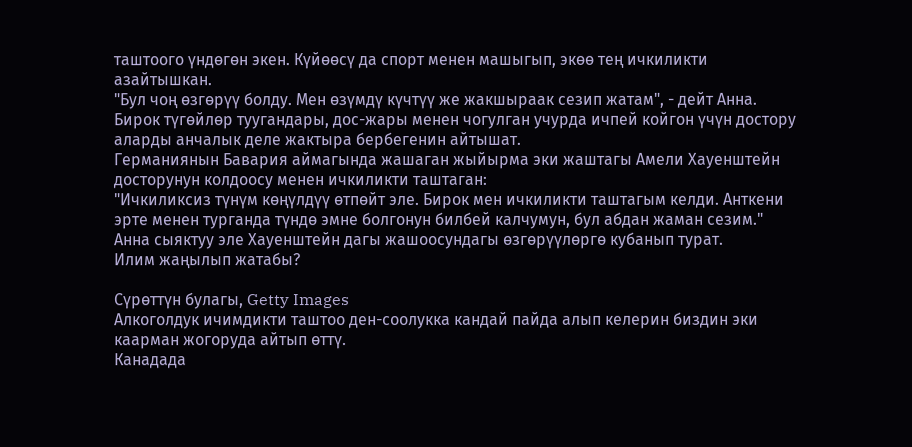таштоого үндөгөн экен. Күйөөсү да спорт менен машыгып, экөө тең ичкиликти азайтышкан.
"Бул чоң өзгөрүү болду. Мен өзүмдү күчтүү же жакшыраак сезип жатам", - дейт Анна.
Бирок түгөйлөр туугандары, дос-жары менен чогулган учурда ичпей койгон үчүн достору аларды анчалык деле жактыра бербегенин айтышат.
Германиянын Бавария аймагында жашаган жыйырма эки жаштагы Амели Хауенштейн досторунун колдоосу менен ичкиликти таштаган:
"Ичкиликсиз түнүм көңүлдүү өтпөйт эле. Бирок мен ичкиликти таштагым келди. Анткени эрте менен турганда түндө эмне болгонун билбей калчумун, бул абдан жаман сезим."
Анна сыяктуу эле Хауенштейн дагы жашоосундагы өзгөрүүлөргө кубанып турат.
Илим жаңылып жатабы?

Сүрөттүн булагы, Getty Images
Алкоголдук ичимдикти таштоо ден-соолукка кандай пайда алып келерин биздин эки каарман жогоруда айтып өттү.
Канадада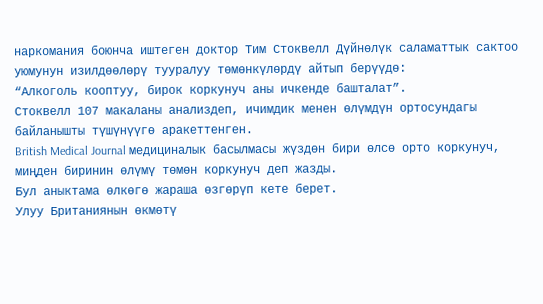наркомания боюнча иштеген доктор Тим Стоквелл Дүйнөлүк саламаттык сактоо уюмунун изилдөөлөрү тууралуу төмөнкүлөрдү айтып берүүдө:
“Алкоголь кооптуу, бирок коркунуч аны ичкенде башталат”.
Стоквелл 107 макаланы анализдеп, ичимдик менен өлүмдүн ортосундагы байланышты түшүнүүгө аракеттенген.
British Medical Journal медициналык басылмасы жүздөн бири өлсө орто коркунуч, миңден биринин өлүмү төмөн коркунуч деп жазды.
Бул аныктама өлкөгө жараша өзгөрүп кете берет.
Улуу Британиянын өкмөтү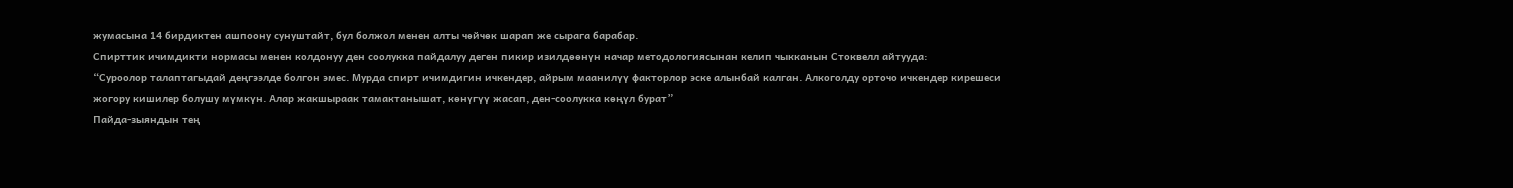жумасына 14 бирдиктен ашпоону сунуштайт, бул болжол менен алты чөйчөк шарап же сырага барабар.
Спирттик ичимдикти нормасы менен колдонуу ден соолукка пайдалуу деген пикир изилдөөнүн начар методологиясынан келип чыкканын Стоквелл айтууда:
“Суроолор талаптагыдай деңгээлде болгон эмес. Мурда спирт ичимдигин ичкендер, айрым маанилүү факторлор эске алынбай калган. Алкоголду орточо ичкендер кирешеси жогору кишилер болушу мүмкүн. Алар жакшыраак тамактанышат, көнүгүү жасап, ден-соолукка көңүл бурат”
Пайда-зыяндын тең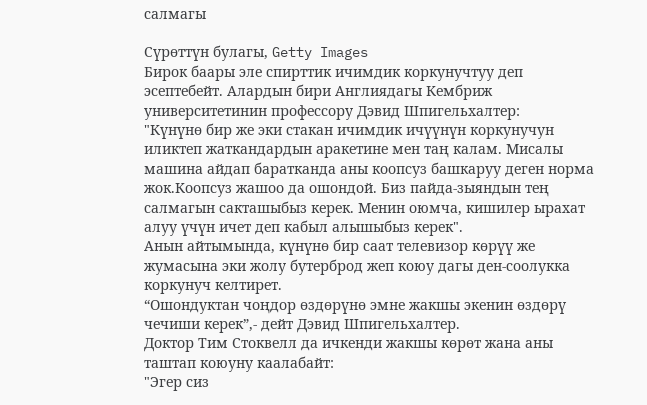салмагы

Сүрөттүн булагы, Getty Images
Бирок баары эле спирттик ичимдик коркунучтуу деп эсептебейт. Алардын бири Англиядагы Кембриж университетинин профессору Дэвид Шпигельхалтер:
"Күнүнө бир же эки стакан ичимдик ичүүнүн коркунучун иликтеп жаткандардын аракетине мен таң калам. Мисалы машина айдап баратканда аны коопсуз башкаруу деген норма жок.Коопсуз жашоо да ошондой. Биз пайда-зыяндын тең салмагын сакташыбыз керек. Менин оюмча, кишилер ырахат алуу үчүн ичет деп кабыл алышыбыз керек".
Анын айтымында, күнүнө бир саат телевизор көрүү же жумасына эки жолу бутерброд жеп коюу дагы ден-соолукка коркунуч келтирет.
“Ошондуктан чоңдор өздөрүнө эмне жакшы экенин өздөрү чечиши керек”,- дейт Дэвид Шпигельхалтер.
Доктор Тим Стоквелл да ичкенди жакшы көрөт жана аны таштап коюуну каалабайт:
"Эгер сиз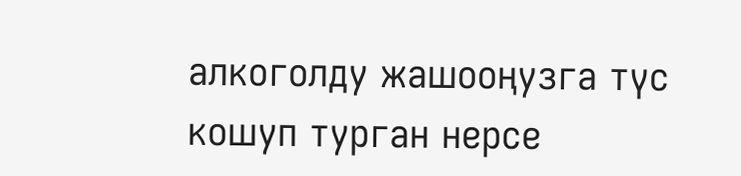алкоголду жашооңузга түс кошуп турган нерсе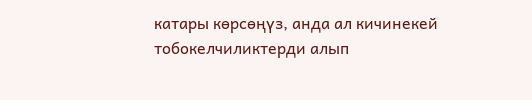катары көрсөңүз, анда ал кичинекей тобокелчиликтерди алып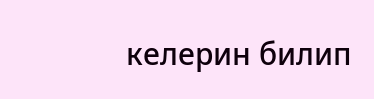келерин билип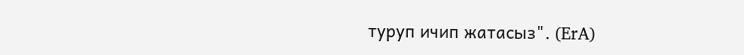туруп ичип жатасыз". (ErA)